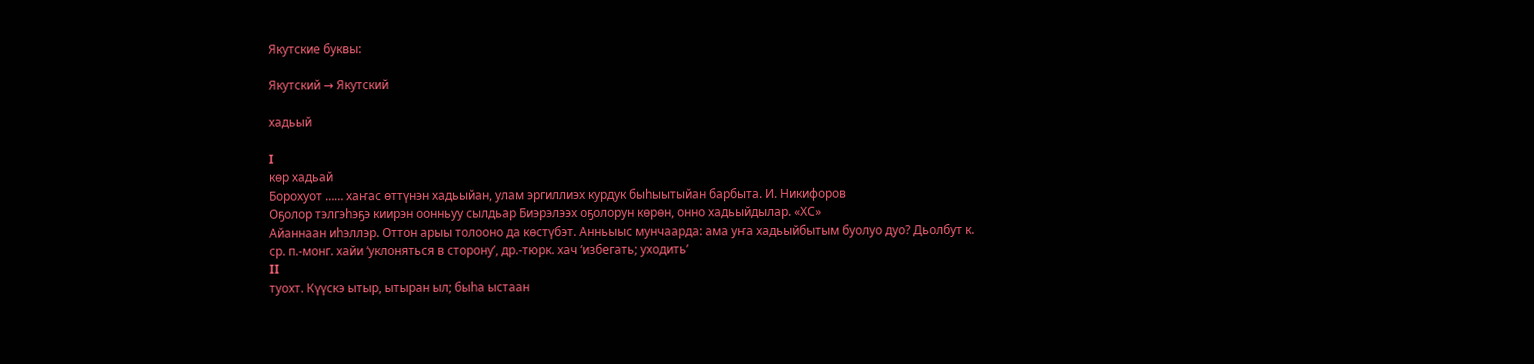Якутские буквы:

Якутский → Якутский

хадьый

I
көр хадьай
Борохуот …… хаҥас өттүнэн хадьыйан, улам эргиллиэх курдук быһыытыйан барбыта. И. Никифоров
Оҕолор тэлгэһэҕэ киирэн оонньуу сылдьар Биэрэлээх оҕолорун көрөн, онно хадьыйдылар. «ХС»
Айаннаан иһэллэр. Оттон арыы толооно да көстүбэт. Анньыыс мунчаарда: ама уҥа хадьыйбытым буолуо дуо? Дьолбут к.
ср. п.-монг. хайи ‘уклоняться в сторону’, др.-тюрк. хач ‘избегать; уходить’
II
туохт. Күүскэ ытыр, ытыран ыл; быһа ыстаан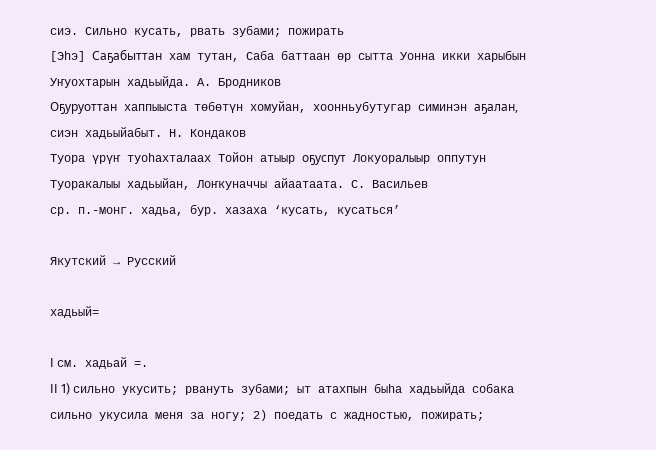сиэ. Сильно кусать, рвать зубами; пожирать
[Эһэ] Саҕабыттан хам тутан, Саба баттаан өр сытта Уонна икки харыбын Уҥуохтарын хадьыйда. А. Бродников
Оҕуруоттан хаппыыста төбөтүн хомуйан, хоонньубутугар симинэн аҕалан, сиэн хадьыйабыт. Н. Кондаков
Туора үрүҥ туоһахталаах Тойон атыыр оҕуспут Локуоралыыр оппутун Туоракалыы хадьыйан, Лоҥкуначчы айаатаата. С. Васильев
ср. п.-монг. хадьа, бур. хазаха ‘кусать, кусаться’

Якутский → Русский

хадьый=

I см. хадьай =.
II 1) сильно укусить; рвануть зубами; ыт атахпын быһа хадьыйда собака сильно укусила меня за ногу; 2) поедать с жадностью, пожирать;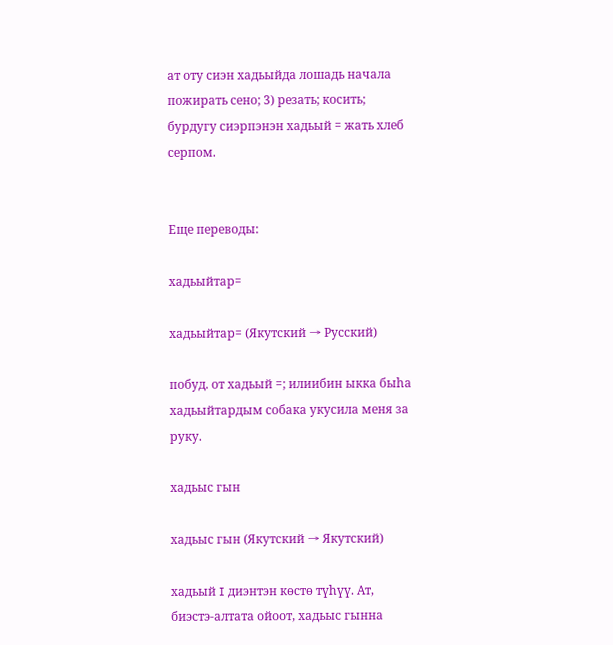ат оту сиэн хадьыйда лошадь начала пожирать сено; 3) резать; косить; бурдугу сиэрпэнэн хадьый = жать хлеб серпом.


Еще переводы:

хадьыйтар=

хадьыйтар= (Якутский → Русский)

побуд. от хадьый =; илиибин ыкка быһа хадьыйтардым собака укусила меня за руку.

хадьыс гын

хадьыс гын (Якутский → Якутский)

хадьый I диэнтэн көстө түһүү. Ат, биэстэ-алтата ойоот, хадьыс гынна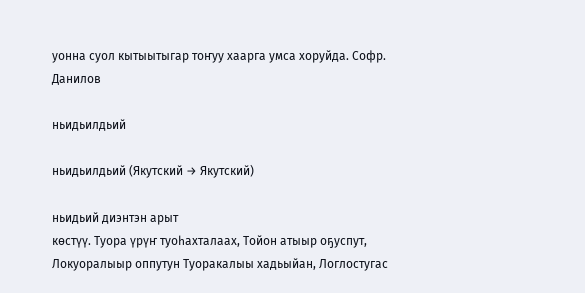уонна суол кытыытыгар тоҥуу хаарга умса хоруйда. Софр. Данилов

ньидьилдьий

ньидьилдьий (Якутский → Якутский)

ньидьий диэнтэн арыт
көстүү. Туора үрүҥ туоһахталаах, Тойон атыыр оҕуспут, Локуоралыыр оппутун Туоракалыы хадьыйан, Логлостугас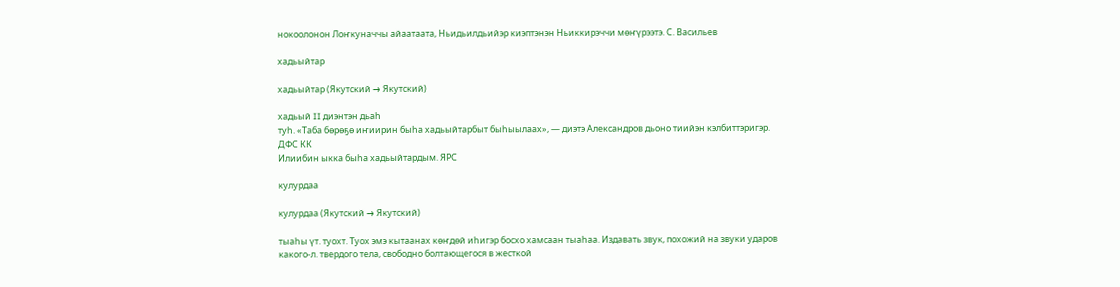нокоолонон Лоҥкуначчы айаатаата, Ньидьилдьийэр киэптэнэн Ньиккирэччи мөҥүрээтэ. С. Васильев

хадьыйтар

хадьыйтар (Якутский → Якутский)

хадьый II диэнтэн дьаһ
туһ. «Таба бөрөҕө иҥиирин быһа хадьыйтарбыт быһыылаах», — диэтэ Александров дьоно тиийэн кэлбиттэригэр. ДФС КК
Илиибин ыкка быһа хадьыйтардым. ЯРС

кулурдаа

кулурдаа (Якутский → Якутский)

тыаһы үт. туохт. Туох эмэ кытаанах көҥдөй иһигэр босхо хамсаан тыаһаа. Издавать звук, похожий на звуки ударов какого-л. твердого тела, свободно болтающегося в жесткой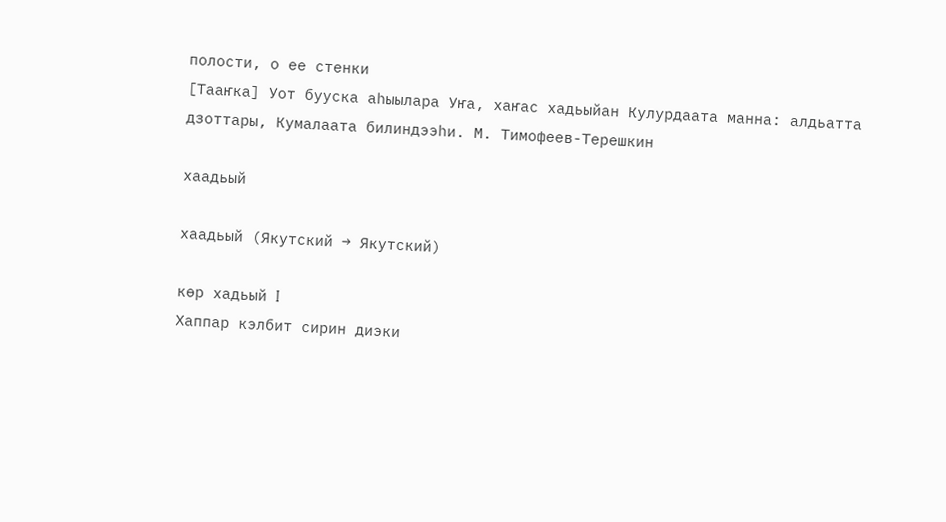полости, о ее стенки
[Тааҥка] Уот бууска аһыылара Уҥа, хаҥас хадьыйан Кулурдаата манна: алдьатта дзоттары, Кумалаата билиндээһи. М. Тимофеев-Терешкин

хаадьый

хаадьый (Якутский → Якутский)

көр хадьый I
Хаппар кэлбит сирин диэки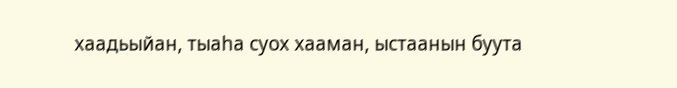хаадьыйан, тыаһа суох хааман, ыстаанын буута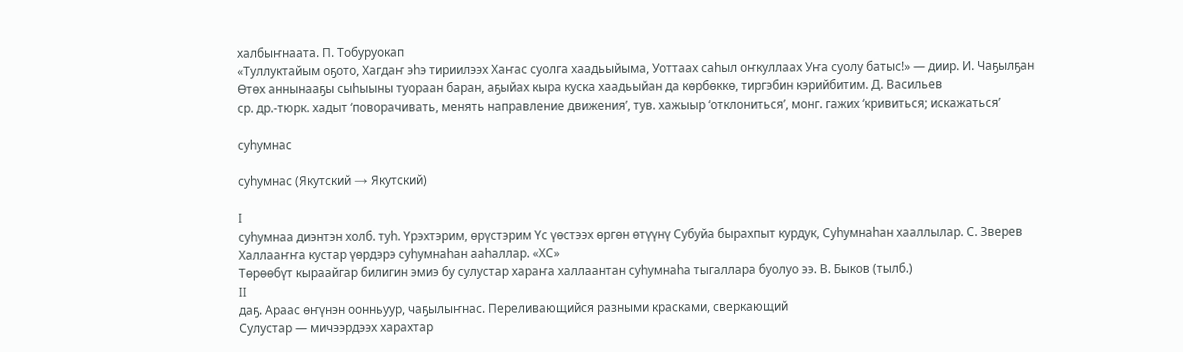халбыҥнаата. П. Тобуруокап
«Туллуктайым оҕото, Хагдаҥ эһэ тириилээх Хаҥас суолга хаадьыйыма, Уоттаах саһыл оҥкуллаах Уҥа суолу батыс!» — диир. И. Чаҕылҕан
Өтөх аннынааҕы сыһыыны туораан баран, аҕыйах кыра куска хаадьыйан да көрбөккө, тиргэбин кэрийбитим. Д. Васильев
ср. др.-тюрк. хадыт ‘поворачивать, менять направление движения’, тув. хажыыр ‘отклониться’, монг. гажих ‘кривиться; искажаться’

суһумнас

суһумнас (Якутский → Якутский)

I
суһумнаа диэнтэн холб. туһ. Үрэхтэрим, өрүстэрим Үс үөстээх өргөн өтүүнү Субуйа бырахпыт курдук, Суһумнаһан хааллылар. С. Зверев
Халлааҥҥа кустар үөрдэрэ суһумнаһан ааһаллар. «ХС»
Төрөөбүт кыраайгар билигин эмиэ бу сулустар хараҥа халлаантан суһумнаһа тыгаллара буолуо ээ. В. Быков (тылб.)
II
даҕ. Араас өҥүнэн оонньуур, чаҕылыҥнас. Переливающийся разными красками, сверкающий
Сулустар — мичээрдээх харахтар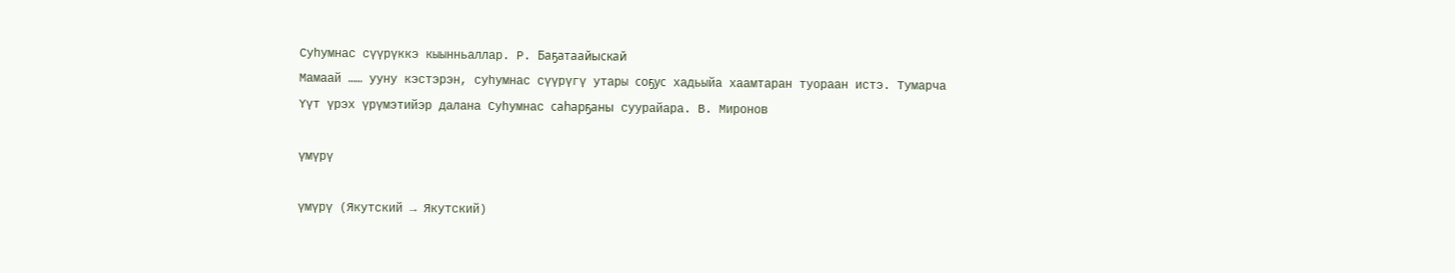Суһумнас сүүрүккэ кыынньаллар. Р. Баҕатаайыскай
Мамаай …… ууну кэстэрэн, суһумнас сүүрүгү утары соҕус хадьыйа хаамтаран туораан истэ. Тумарча
Үүт үрэх үрүмэтийэр далана Суһумнас саһарҕаны суурайара. В. Миронов

үмүрү

үмүрү (Якутский → Якутский)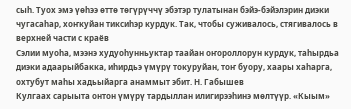сыһ. Туох эмэ үөһээ өттө төгүрүччү эбэтэр тулатынан бэйэ-бэйэлэрин диэки чугасаһар, хоҥкуйан тиксиһэр курдук. Так, чтобы суживалось, стягивалось в верхней части с краёв
Сэлии муоһа, мээнэ худуоһунньуктар таайан оҥороллорун курдук, таһырдьа диэки адаарыйбакка, иһирдьэ үмүрү токуруйан, тоҥ буору, хаары хаһарга, охтубут маһы хадьыйарга анаммыт эбит. Н. Габышев
Кулгаах сарыыта онтон үмүрү тардыллан илигирээһинэ мөлтүүр. «Кыым»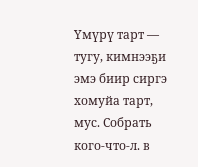Үмүрү тарт — тугу, кимнээҕи эмэ биир сиргэ хомуйа тарт, мус. Собрать кого-что-л. в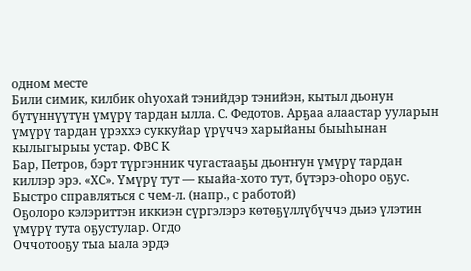одном месте
Били симик, килбик оһуохай тэнийдэр тэнийэн, кытыл дьонун бүтүннүүтүн үмүрү тардан ылла. С. Федотов. Арҕаа алаастар ууларын үмүрү тардан үрэххэ суккуйар үрүччэ харыйаны быыһынан кылыгырыы устар. ФВС К
Бар, Петров, бэрт түргэнник чугастааҕы дьоҥҥун үмүрү тардан киллэр эрэ. «ХС». Үмүрү тут — кыайа-хото тут, бүтэрэ-оһоро оҕус. Быстро справляться с чем-л. (напр., с работой)
Оҕолоро кэлэриттэн иккиэн сүргэлэрэ көтөҕүллүбүччэ дьиэ үлэтин үмүрү тута оҕустулар. Огдо
Оччотооҕу тыа ыала эрдэ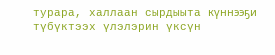турара, халлаан сырдыыта күннээҕи түбүктээх үлэлэрин үксүн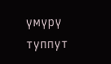үмүрү туппут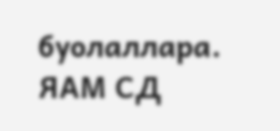буолаллара. ЯАМ СД